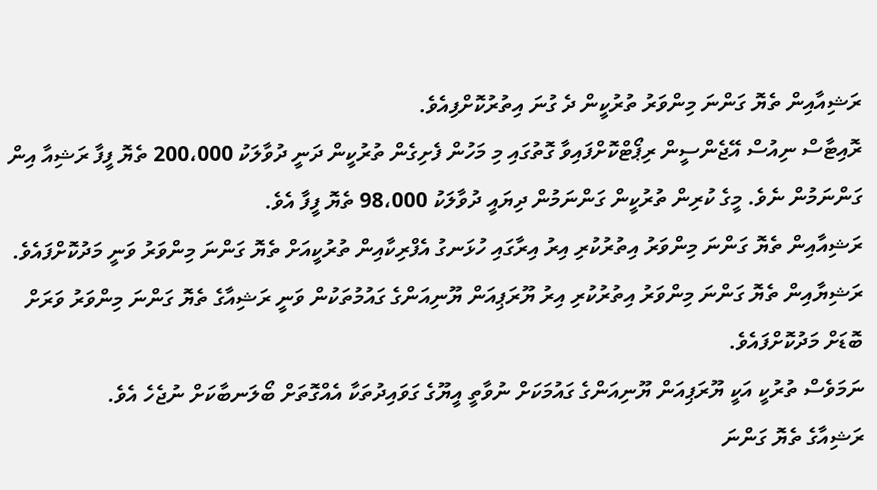ރަޝިއާއިން ތެޔޮ ގަންނަ މިންވަރު ތުރުކީން ދެ ގުނަ އިތުރުކޮށްފިއެވެ.
ރޮއިޓާސް ނިއުސް އޭޖެންސީން ރިޕޯޓްކޮށްފައިވާ ގޮތުގައި މި މަހުން ފެށިގެން ތުރުކީން ދަނީ ދުވާލަކު 200،000 ތެޔޮ ފީފާ ރަޝިއާ އިން ގަންނަމުން ނެވެ. މީގެ ކުރިން ތުރުކީން ގަންނަމުން ދިޔައީ ދުވާލަކު 98،000 ތެޔޮ ފީފާ އެވެ.
ރަޝިއާއިން ތެޔޮ ގަންނަ މިންވަރު އިތުރުކުރި އިރު އިރާގައި ހުޅަނގު އެފްރިކާއިން ތުރުކީއަށް ތެޔޮ ގަންނަ މިންވަރު ވަނީ މަދުކޮށްފައެވެ. ރަޝިޔާއިން ތެޔޮ ގަންނަ މިންވަރު އިތުރުކުރި އިރު ޔޫރަޕިއަން ޔޫނިއަންގެ ގައުމުތަކުން ވަނީ ރަޝިއާގެ ތެޔޮ ގަންނަ މިންވަރު ވަރަށް ބޮޑަށް މަދުކޮށްފައެވެ.
ނަމަވެސް ތުރުކީ އަކީ ޔޫރަޕިއަން ޔޫނިއަންގެ ގައުމަކަށް ނުވާތީ އީޔޫގެ ގަވައިދުތަކާ އެއްގޮތަށް ބޯލަނބާކަށް ނުޖެހެ އެވެ.
ރަޝިއާގެ ތެޔޮ ގަންނަ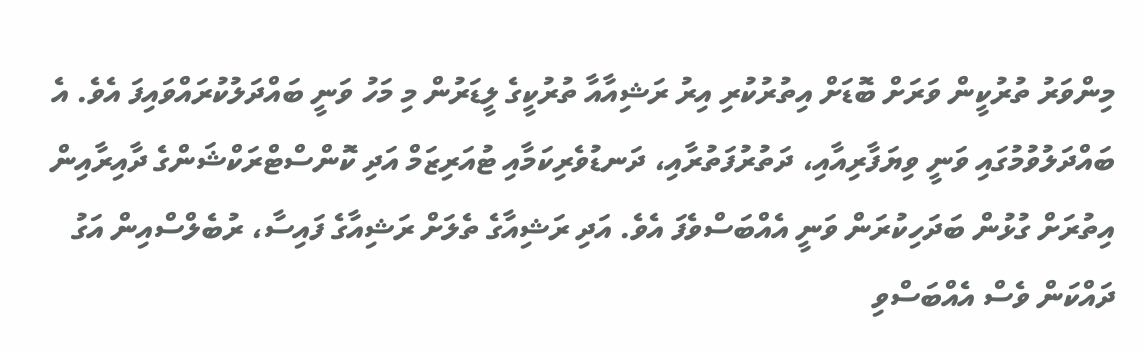މިންވަރު ތުރުކީން ވަރަށް ބޮޑަށް އިތުރުކުރި އިރު ރަޝިއާއާ ތުރުކީގެ ލީޑަރުން މި މަހު ވަނީ ބައްދަލުކުރައްވައިފަ އެވެ. އެ ބައްދަލުވުމުގައި ވަނީ ވިޔަފާރިއާއި، ދަތުރުފަތުރާއި، ދަނޑުވެރިކަމާއި ޓުއަރިޒަމް އަދި ކޮންސްޓްރަކްޝަންގެ ދާއިރާއިން އިތުރަށް ގުޅުން ބަދަހިކުރަން ވަނީ އެއްބަސްވެފަ އެވެ. އަދި ރަޝިއާގެ ތެލަށް ރަޝިއާގެ ފައިސާ، ރުބެލްސްއިން އަގު ދައްކަން ވެސް އެއްބަސްވި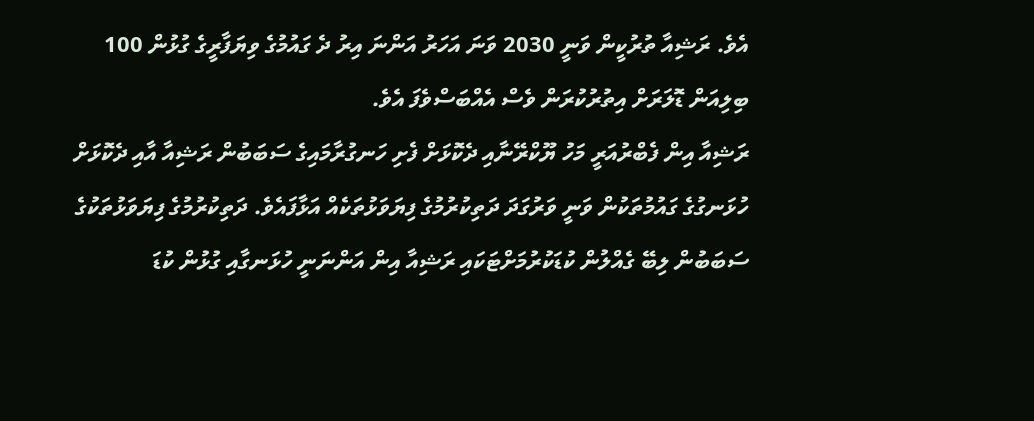އެވެ. ރަޝިއާ ތުރުކީން ވަނީ 2030 ވަނަ އަހަރު އަންނަ އިރު ދެ ގައުމުގެ ވިޔަފާރީގެ ގުޅުން 100 ބިލިއަން ޑޮލަރަށް އިތުރުކުރަން ވެސް އެއްބަސްވެފަ އެވެ.
ރަޝިއާ އިން ފެބްރުއަރީ މަހު ޔޫކްރޭނާއި ދެކޮޅަށް ފެށި ހަނގުރާމައިގެ ސަބަބުން ރަޝިއާ އާއި ދެކޮޅަށް ހުޅަނގުގެ ގައުމުތަކުން ވަނީ ވަރުގަދަ ދަތިކުރުމުގެ ފިޔަވަޅުތަކެއް އަޅާފައެވެ. ދަތިކުރުމުގެ ފިޔަވަޅުތަކުގެ ސަބަބުން ލިބޭ ގެއްލުން ކުޑަކުރުމަށްޓަކައި ރަޝިއާ އިން އަންނަނީ ހުޅަނގާއި ގުޅުން ކުޑަ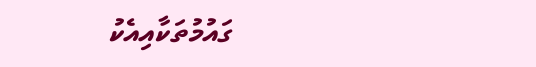ގައުމުތަކާއިއެކު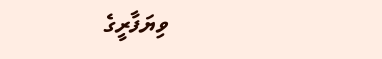ވިޔަފާރީގެ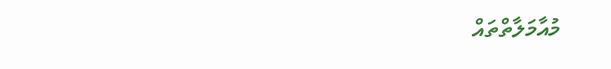މުއާމަލާތްތައް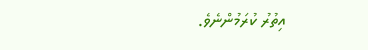އިތުރު ކުރަމުންނެވެ.